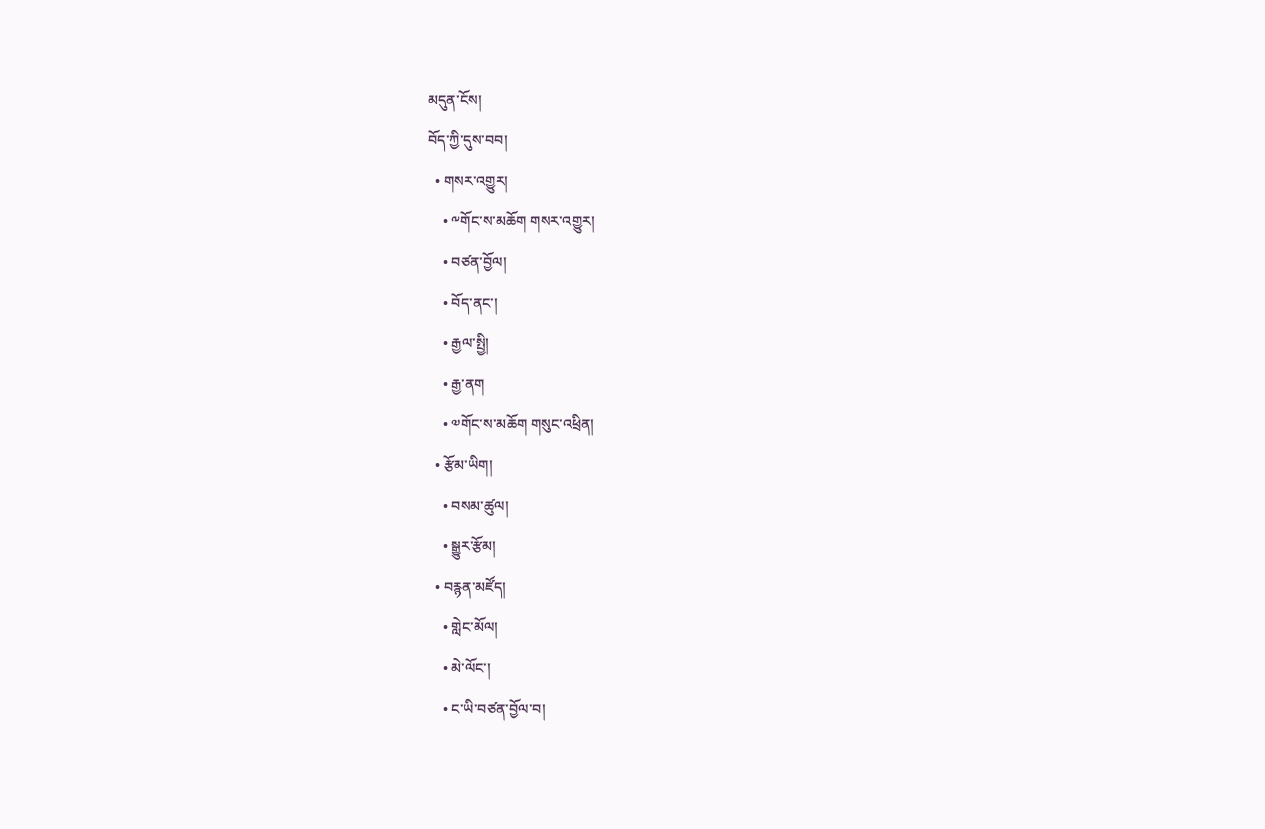མདུན་ངོས།
བོད་ཀྱི་དུས་བབ།
  • གསར་འགྱུར།
    • ༸གོང་ས་མཆོག གསར་འགྱུར།
    • བཙན་བྱོལ།
    • བོད་ནང་།
    • རྒྱལ་སྤྱི།
    • རྒྱ་ནག
    • ༧གོང་ས་མཆོག གསུང་འཕྲིན།
  • རྩོམ་ཡིག།
    • བསམ་ཚུལ།
    • སྒྱུར་རྩོམ།
  • བརྙན་མཛོད།
    • གླེང་མོལ།
    • མེ་ལོང་།
    • ང་ཡི་བཙན་བྱོལ་བ།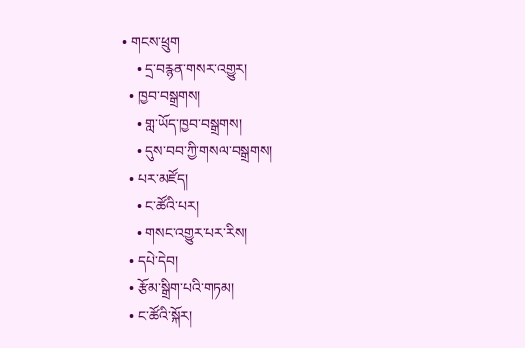• གངས་ཕྲུག
    • དྲ་བརྙན་གསར་འགྱུར།
  • ཁྱབ་བསྒྲགས།
    • གླ་ཡོད་ཁྱབ་བསྒྲགས།
    • དུས་བབ་ཀྱི་གསལ་བསྒྲགས།
  • པར་མཛོད།
    • ང་ཚོའི་པར།
    • གསང་འགྱུར་པར་རིས།
  • དཔེ་དེབ།
  • རྩོམ་སྒྲིག་པའི་གཏམ།
  • ང་ཚོའི་སྐོར།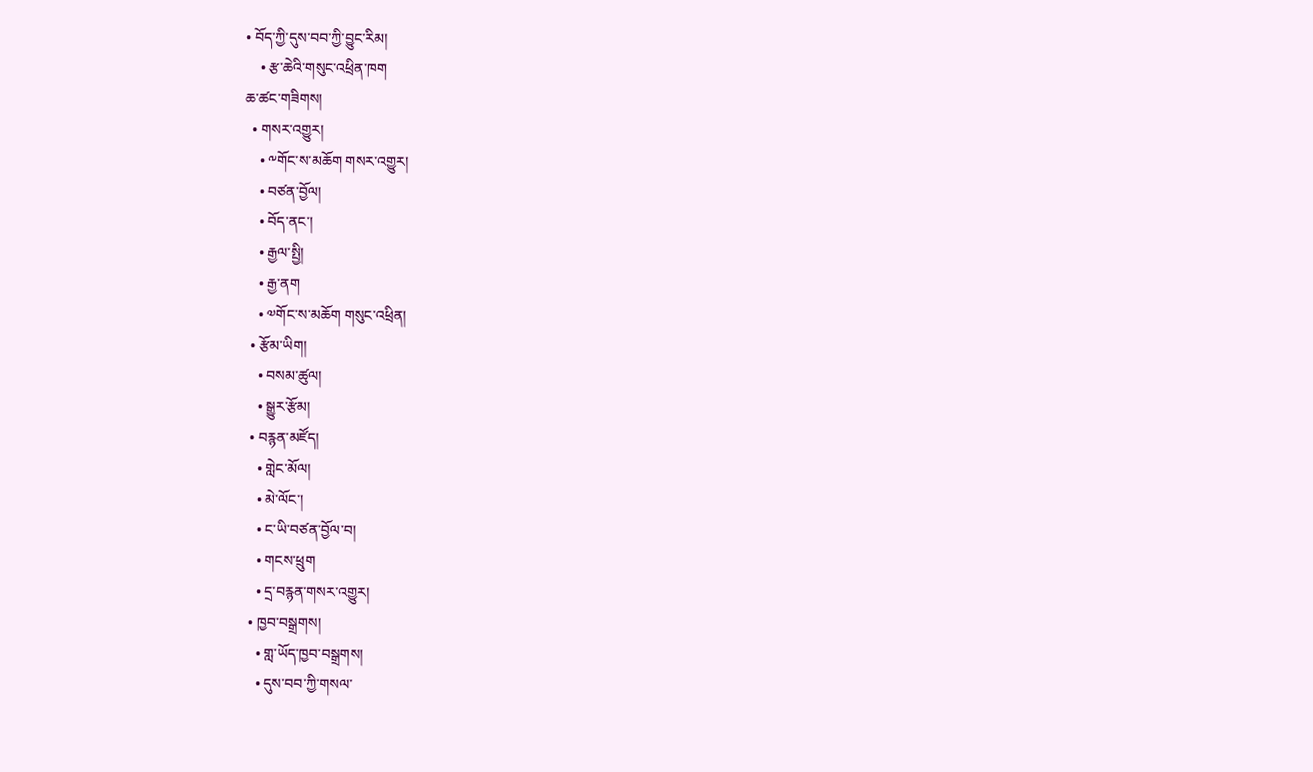• བོད་ཀྱི་དུས་བབ་ཀྱི་བྱུང་རིམ།
    • རྩ་ཆེའི་གསུང་འཕྲིན་ཁག
ཆ་ཚང་གཟིགས།
  • གསར་འགྱུར།
    • ༸གོང་ས་མཆོག གསར་འགྱུར།
    • བཙན་བྱོལ།
    • བོད་ནང་།
    • རྒྱལ་སྤྱི།
    • རྒྱ་ནག
    • ༧གོང་ས་མཆོག གསུང་འཕྲིན།
  • རྩོམ་ཡིག།
    • བསམ་ཚུལ།
    • སྒྱུར་རྩོམ།
  • བརྙན་མཛོད།
    • གླེང་མོལ།
    • མེ་ལོང་།
    • ང་ཡི་བཙན་བྱོལ་བ།
    • གངས་ཕྲུག
    • དྲ་བརྙན་གསར་འགྱུར།
  • ཁྱབ་བསྒྲགས།
    • གླ་ཡོད་ཁྱབ་བསྒྲགས།
    • དུས་བབ་ཀྱི་གསལ་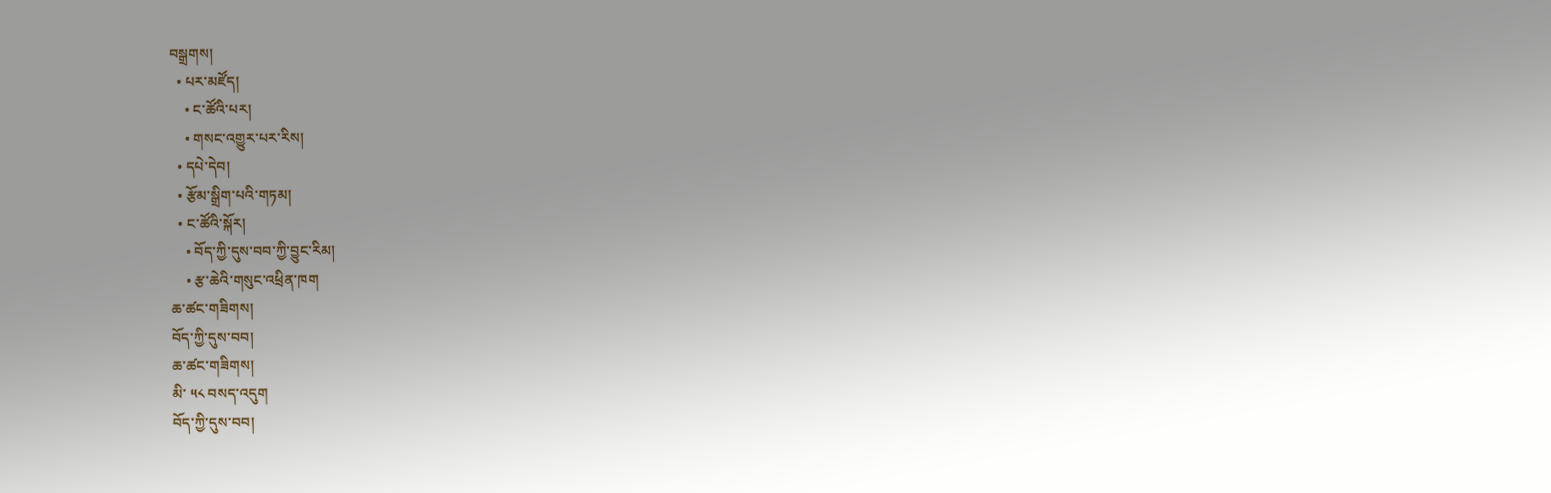བསྒྲགས།
  • པར་མཛོད།
    • ང་ཚོའི་པར།
    • གསང་འགྱུར་པར་རིས།
  • དཔེ་དེབ།
  • རྩོམ་སྒྲིག་པའི་གཏམ།
  • ང་ཚོའི་སྐོར།
    • བོད་ཀྱི་དུས་བབ་ཀྱི་བྱུང་རིམ།
    • རྩ་ཆེའི་གསུང་འཕྲིན་ཁག
ཆ་ཚང་གཟིགས།
བོད་ཀྱི་དུས་བབ།
ཆ་ཚང་གཟིགས།
མི་ ༥༨ བསད་འདུག
བོད་ཀྱི་དུས་བབ།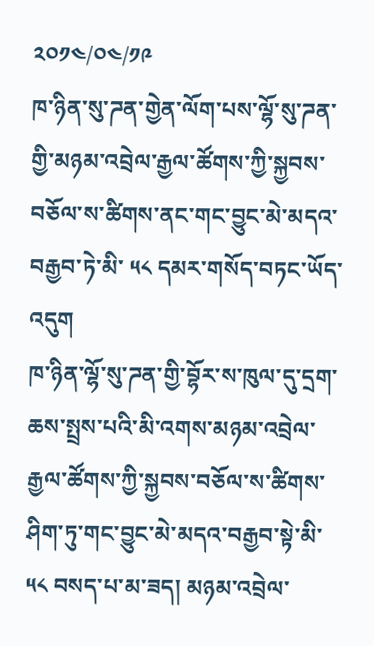༢༠༡༤/༠༤/༡༩
ཁ་ཉིན་སུ་ཌན་གྱེན་ལོག་པས་ལྷོ་སུ་ཌན་གྱི་མཉམ་འབྲེལ་རྒྱལ་ཚོགས་ཀྱི་སྐྱབས་བཅོལ་ས་ཚིགས་ནང་གང་བྱུང་མེ་མདའ་བརྒྱབ་ཏེ་མི་ ༥༨ དམར་གསོད་བཏང་ཡོད་འདུག
ཁ་ཉིན་ལྷོ་སུ་ཌན་གྱི་བྷོར་ས་ཁུལ་དུ་དྲག་ཆས་སྤྲས་པའི་མི་འགས་མཉམ་འབྲེལ་རྒྱལ་ཚོགས་ཀྱི་སྐྱབས་བཅོལ་ས་ཚིགས་ཤིག་ཏུ་གང་བྱུང་མེ་མདའ་བརྒྱབ་སྟེ་མི་ ༥༨ བསད་པ་མ་ཟད། མཉམ་འབྲེལ་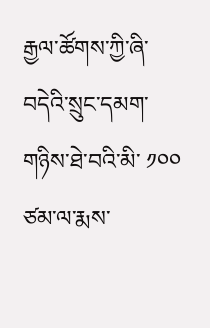རྒྱལ་ཚོགས་ཀྱི་ཞི་བདེའི་སྲུང་དམག་གཉིས་ཐེ་བའི་མི་ ༡༠༠ ཙམ་ལ་རྨས་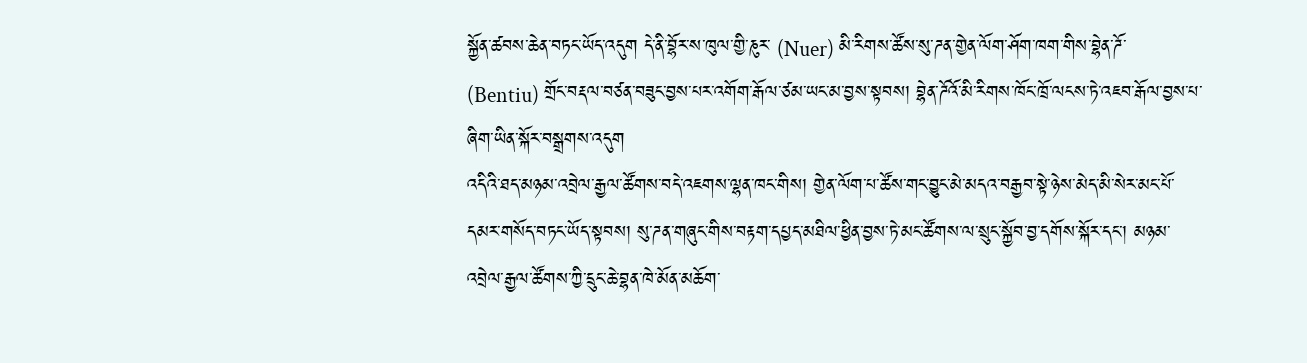སྐྱོན་ཚབས་ཆེན་བཏང་ཡོད་འདུག དེ་ནི་བྷོར་ས་ཁུལ་གྱི་ཎུར་ (Nuer) མི་རིགས་ཚོས་སུ་ཌན་གྱེན་ལོག་ཤོག་ཁག་གིས་བྷེན་ཌོ་ (Bentiu) གྲོང་བརྡལ་བཙན་བཟུང་བྱས་པར་འགོག་རྒོལ་ཙམ་ཡང་མ་བྱས་སྟབས། བྷེན་ཌོའོ་མི་རིགས་ཁོང་ཁྲོ་ལངས་ཏེ་འཇབ་རྒོལ་བྱས་པ་ཞིག་ཡིན་སྐོར་བསྒྲགས་འདུག
འདིའི་ཐད་མཉམ་འབྲེལ་རྒྱལ་ཚོགས་བདེ་འཇགས་ལྷན་ཁང་གིས། གྱེན་ལོག་པ་ཚོས་གང་བྱུང་མེ་མདའ་བརྒྱབ་སྟེ་ཉེས་མེད་མི་སེར་མང་པོ་དམར་གསོད་བཏང་ཡོད་སྟབས། སུ་ཌན་གཞུང་གིས་བརྟག་དཔྱད་མཐིལ་ཕྱིན་བྱས་ཏེ་མང་ཚོགས་ལ་སྲུང་སྐྱོབ་བྱ་དགོས་སྐོར་དང་། མཉམ་འབྲེལ་རྒྱལ་ཚོགས་ཀྱི་དྲུང་ཆེ་བྷན་ཁེ་མོན་མཆོག་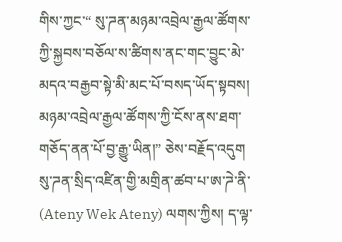གིས་ཀྱང་“ སུ་ཌན་མཉམ་འབྲེལ་རྒྱལ་ཚོགས་ཀྱི་སྐྱབས་བཅོལ་ས་ཚིགས་ནང་གང་བྱུང་མེ་མདའ་བརྒྱབ་སྟེ་མི་མང་པོ་བསད་ཡོད་སྟབས། མཉམ་འབྲེལ་རྒྱལ་ཚོགས་ཀྱི་ངོས་ནས་ཐག་གཅོད་ནན་པོ་བྱ་རྒྱུ་ཡིན།” ཅེས་བརྗོད་འདུག
སུ་ཌན་སྲིད་འཛིན་གྱི་མགྲིན་ཚབ་པ་ཨ་ཌེ་ནི་ (Ateny Wek Ateny) ལགས་ཀྱིས། ད་ལྟ་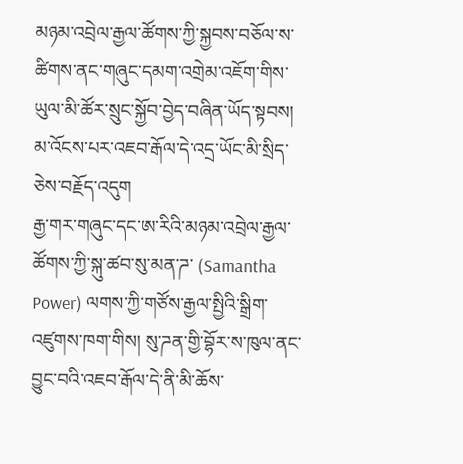མཉམ་འབྲེལ་རྒྱལ་ཚོགས་ཀྱི་སྐྱབས་བཅོལ་ས་ཚིགས་ནང་གཞུང་དམག་འགྲེམ་འཇོག་གིས་ཡུལ་མི་ཚོར་སྲུང་སྐྱོབ་བྱེད་བཞིན་ཡོད་སྟབས། མ་འོངས་པར་འཇབ་རྒོལ་དེ་འདྲ་ཡོང་མི་སྲིད་ཅེས་བརྗོད་འདུག
རྒྱ་གར་གཞུང་དང་ཨ་རིའི་མཉམ་འབྲེལ་རྒྱལ་ཚོགས་ཀྱི་སྐུ་ཚབ་སུ་མན་ཌ་ (Samantha Power) ལགས་ཀྱི་གཙོས་རྒྱལ་སྤྱིའི་སྒྲིག་འཛུགས་ཁག་གིས། སུ་ཌན་གྱི་བྷོར་ས་ཁུལ་ནང་བྱུང་བའི་འཇབ་རྒོལ་དེ་ནི་མི་ཆོས་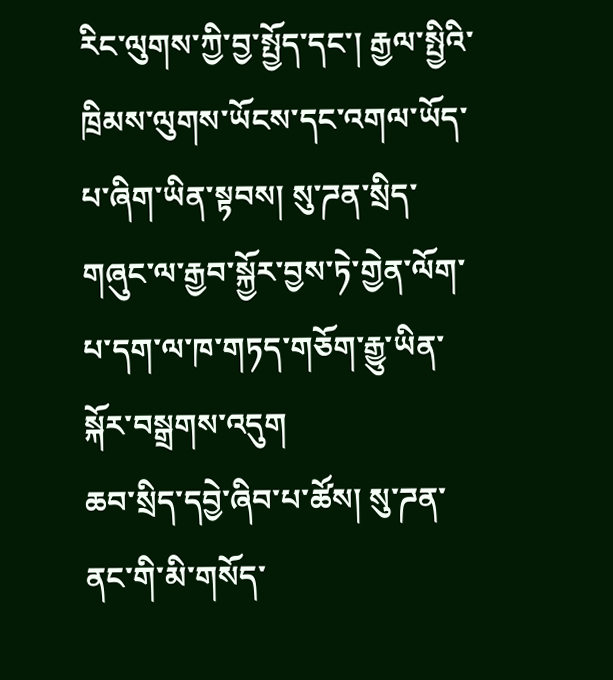རིང་ལུགས་ཀྱི་བྱ་སྤྱོད་དང་། རྒྱལ་སྤྱིའི་ཁྲིམས་ལུགས་ཡོངས་དང་འགལ་ཡོད་པ་ཞིག་ཡིན་སྟབས། སུ་ཌན་སྲིད་གཞུང་ལ་རྒྱབ་སྐྱོར་བྱས་ཏེ་གྱེན་ལོག་པ་དག་ལ་ཁ་གཏད་གཅོག་རྒྱུ་ཡིན་སྐོར་བསྒྲགས་འདུག
ཆབ་སྲིད་དབྱེ་ཞིབ་པ་ཚོས། སུ་ཌན་ནང་གི་མི་གསོད་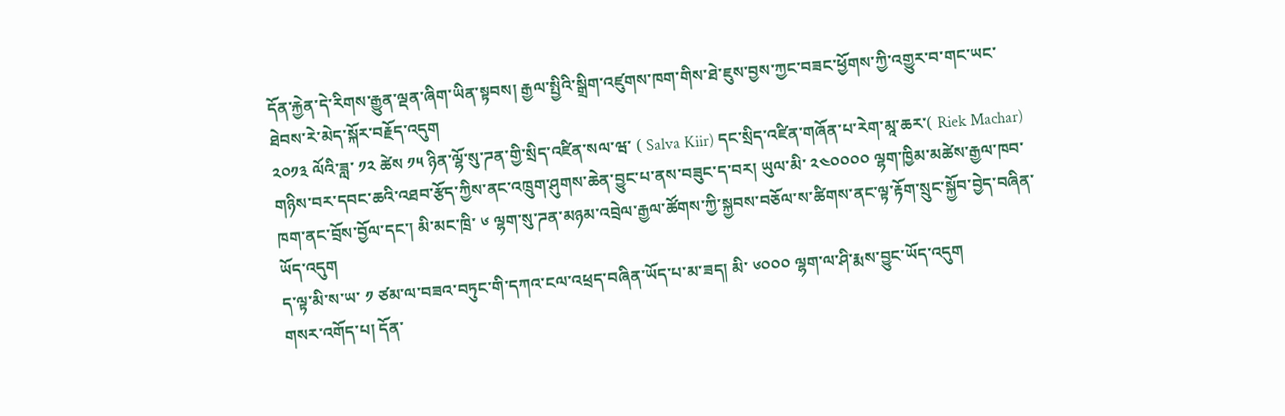དོན་རྐྱེན་དེ་རིགས་རྒྱུན་ལྡན་ཞིག་ཡིན་སྟབས། རྒྱལ་སྤྱིའི་སྒྲིག་འཛུགས་ཁག་གིས་ཐེ་ཇུས་བྱས་ཀྱང་བཟང་ཕྱོགས་ཀྱི་འགྱུར་བ་གང་ཡང་ཐེབས་རེ་མེད་སྐོར་བརྗོད་འདུག
༢༠༡༣ ལོའི་ཟླ་ ༡༢ ཚེས ༡༥ ཉིན་ལྷོ་སུ་ཌན་གྱི་སྲིད་འཛིན་སལ་ཝ་ ( Salva Kiir) དང་སྲིད་འཛིན་གཞོན་པ་རེག་མཱ་ཆར་( Riek Machar) གཉིས་བར་དབང་ཆའི་འཐབ་རྩོད་ཀྱིས་ནང་འཁྲུག་ཤུགས་ཆེན་བྱུང་པ་ནས་བཟུང་ད་བར། ཡུལ་མི་ ༢༤༠༠༠༠ ལྷག་ཁྱིམ་མཚེས་རྒྱལ་ཁབ་ཁག་ནང་བྲོས་བྱོལ་དང་། མི་མང་ཁྲི་ ༦ ལྷག་སུ་ཌན་མཉམ་འབྲེལ་རྒྱལ་ཚོགས་ཀྱི་སྐྱབས་བཅོལ་ས་ཚིགས་ནང་ལྟ་རྟོག་སྲུང་སྐྱོབ་བྱེད་བཞིན་ཡོད་འདུག
ད་ལྟ་མི་ས་ཡ་ ༡ ཙམ་ལ་བཟའ་བཏུང་གི་དཀའ་ངལ་འཕྲད་བཞིན་ཡོད་པ་མ་ཟད། མི་ ༦༠༠༠ ལྷག་ལ་ཤི་རྨས་བྱུང་ཡོད་འདུག
གསར་འགོད་པ། དོན་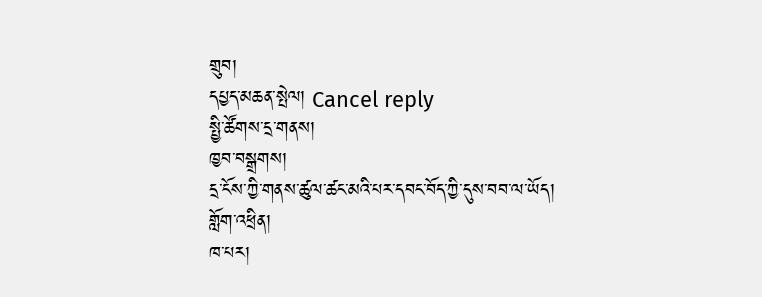གྲུབ།
དཔྱད་མཆན་སྤེལ། Cancel reply
སྤྱི་ཚོགས་དྲ་གནས།
ཁྱབ་བསྒྲགས།
དྲ་ངོས་ཀྱི་གནས་ཚུལ་ཚང་མའི་པར་དབང་བོད་ཀྱི་དུས་བབ་ལ་ཡོད།
གློག་འཕྲིན།
ཁ་པར།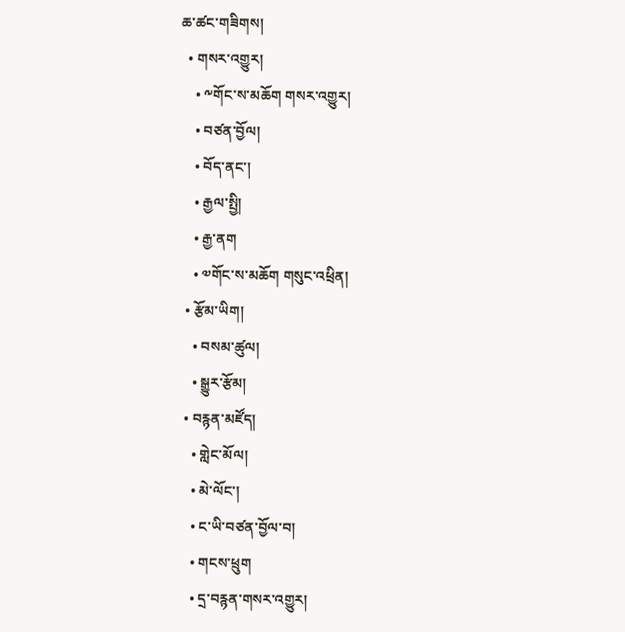ཆ་ཚང་གཟིགས།
  • གསར་འགྱུར།
    • ༸གོང་ས་མཆོག གསར་འགྱུར།
    • བཙན་བྱོལ།
    • བོད་ནང་།
    • རྒྱལ་སྤྱི།
    • རྒྱ་ནག
    • ༧གོང་ས་མཆོག གསུང་འཕྲིན།
  • རྩོམ་ཡིག།
    • བསམ་ཚུལ།
    • སྒྱུར་རྩོམ།
  • བརྙན་མཛོད།
    • གླེང་མོལ།
    • མེ་ལོང་།
    • ང་ཡི་བཙན་བྱོལ་བ།
    • གངས་ཕྲུག
    • དྲ་བརྙན་གསར་འགྱུར།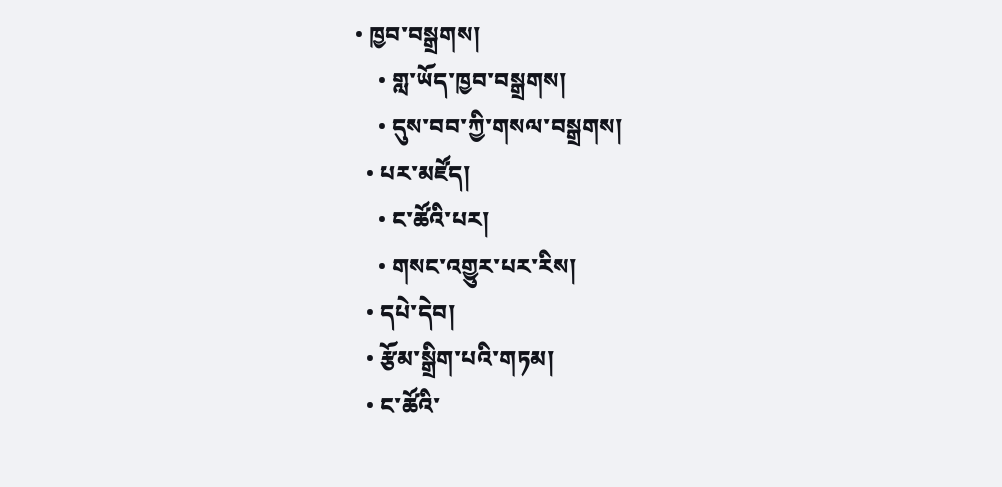• ཁྱབ་བསྒྲགས།
    • གླ་ཡོད་ཁྱབ་བསྒྲགས།
    • དུས་བབ་ཀྱི་གསལ་བསྒྲགས།
  • པར་མཛོད།
    • ང་ཚོའི་པར།
    • གསང་འགྱུར་པར་རིས།
  • དཔེ་དེབ།
  • རྩོམ་སྒྲིག་པའི་གཏམ།
  • ང་ཚོའི་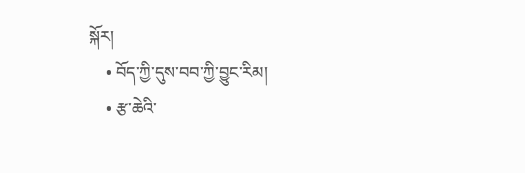སྐོར།
    • བོད་ཀྱི་དུས་བབ་ཀྱི་བྱུང་རིམ།
    • རྩ་ཆེའི་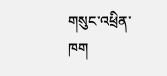གསུང་འཕྲིན་ཁག